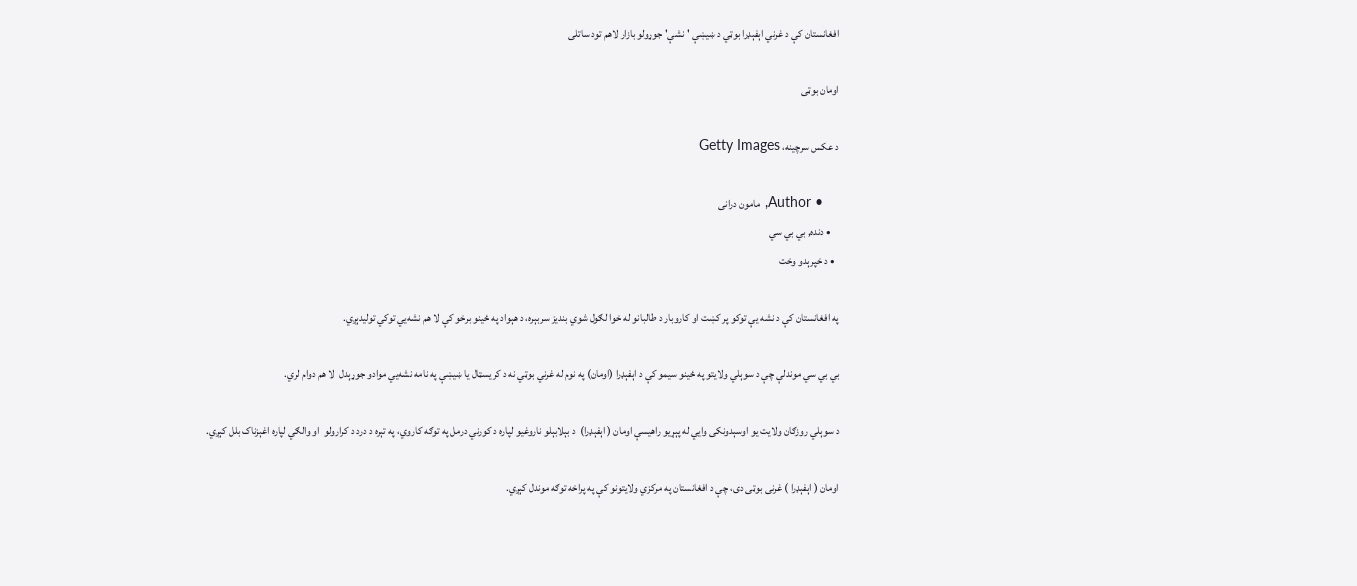افغانستان کې د غرني اېفېډرا بوټي د ښیښې 'نشې' جوړولو بازار لاهم تود ساتلی

اومان بوټی

د عکس سرچینه، Getty Images

    • Author, مامون درانی
    • دنده, بي بي سي
  • د خپرېدو وخت

په افغانستان کې د نشه یې توکو پر کښت او کاروبار د طالبانو له خوا لګول شوي بندیز سربېره، د هېواد په ځینو برخو کې لا هم نشه‌یي توکي تولیدېږي.

بي بي سي موندلې چې د سوېلي ولایتو په ځینو سیمو کې د اېفېډرا (اومان) په نوم له غرني بوټي نه د کریسټال یا ښیښې په نامه نشه‌یي موادو جوړېدل  لا هم دوام لري.

د سوېلي روزګان ولایت یو اوسېدونکی وایي له پېړیو راهیسې اومان ( اېفېډرا)  د بېلابېلو ناروغیو لپاره د کورني درمل په توګه کاروي، په تېره د درد د کرارولو  او والګي لپاره اغېزناک بلل کېږي.

اومان ( اېفېډرا ) غرنی بوټی دی، چې د افغانستان په مرکزي ولایتونو کې په پراخه توګه موندل کېږي.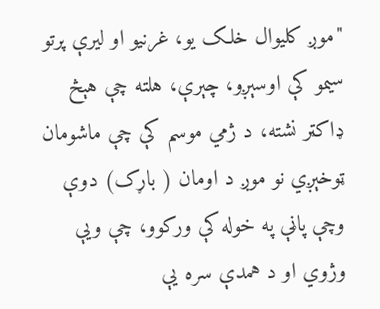"موږ کلیوال خلک یو، غرنیو او لیرې پرتو سیمو کې اوسېږو، چېرې، هلته چې هېڅ ډاکټر نشته، د ژمي موسم کې چې ماشومان ټوخېږي نو موږ د اومان ( باړک) دوې وچې پاڼې په خوله کې ورکوو، چې ویې وژوي او د همدې سره یې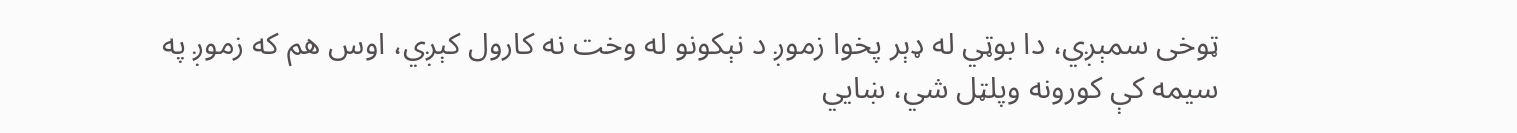ټوخی سمېږي، دا بوټي له ډېر پخوا زموږ د نېکونو له وخت نه کارول کېږي، اوس هم که زموږ په سيمه کې کورونه وپلټل شي، ښايي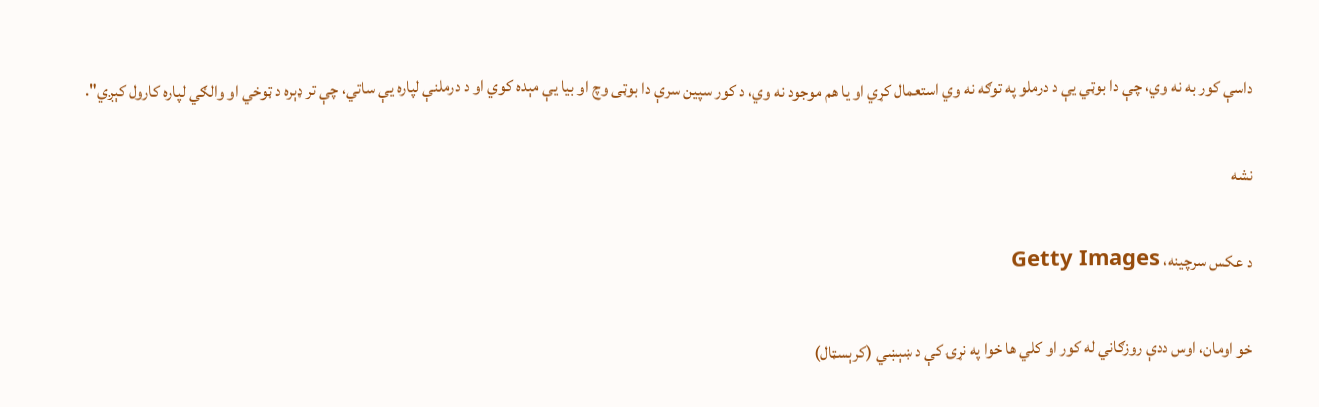داسې کور به نه وي، چې دا بوټي يې د درملو په توګه نه وي استعمال کړي او یا هم موجود نه وي، د کور سپین سرې دا بوټی وچ او بیا یې مېده کوي او د درملنې لپاره یې ساتي، چې تر ډېره د ټوخي او والګي لپاره کارول کېږي".

نشه

د عکس سرچینه، Getty Images

خو اومان، اوس ددې روزګاني له کور او کلي ها خوا په نړۍ کې د ښېښي (کرېسټال)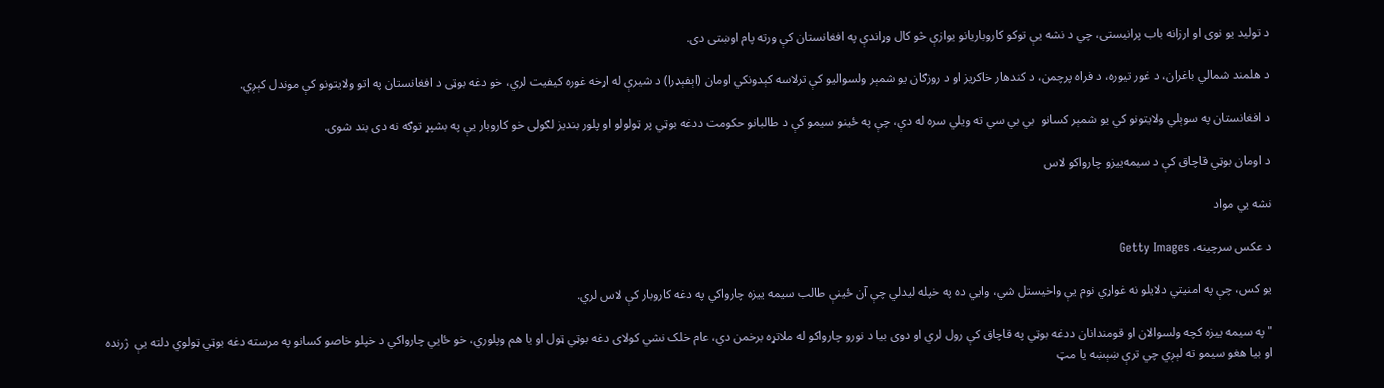د تولید یو نوی او ارزانه باب پرانیستی، چي د نشه یې توکو کاروباریانو یوازې څو کال وړاندې په افغانستان کې ورته پام اوښتی دی.

د هلمند شمالي باغران، د غور تیوره، د فراه پرچمن، د کندهار خاکریز او د روزګان یو شمېر ولسوالیو کې ترلاسه کېدونکي اومان (اېفېډرا) د شیرې له اړخه غوره کیفیت لري، خو دغه بوټی د افغانستان په اتو ولایتونو کې موندل کېږي.

د افغانستان په سوېلي ولایتونو کي یو شمېر کسانو  بي بي سي ته ویلي سره له دې، چې په ځینو سیمو کې د طالبانو حکومت ددغه بوټي پر ټولولو او پلور بندیز لګولی خو کاروبار یې په بشپړ توګه نه دی بند شوی.

د اومان بوټي قاچاق کې د سیمه‌ییزو چارواکو لاس

نشه يي مواد

د عکس سرچینه، Getty Images

یو کس، چې په امنیتي دلایلو نه غواړي نوم یې واخیستل شي، وايي ده په خپله لیدلي چې آن ځینې طالب سیمه ییزه چارواکي په دغه کاروبار کې لاس لري.

"په سیمه ییزه کچه ولسوالان او قومندانان ددغه بوټي په قاچاق کې رول لري او دوی بیا د نورو چارواکو له ملاتړه برخمن دي، عام خلک نشي کولای دغه بوټي ټول او یا هم وپلوري، خو ځايي چارواکي د خپلو خاصو کسانو په مرسته دغه بوټي ټولوي دلته یې  ژرنده او بیا هغو سیمو ته لېږي چي ترې ښېښه یا مټ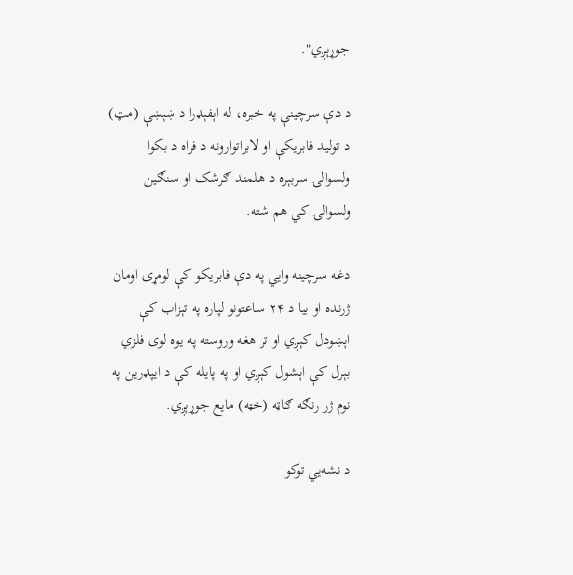جوړېږي".

د دې سرچینې په خبره، له اېفېډرا د ښېښې (مټ) د تولید فابریکې او لابراتوارونه د فراه د بکوا ولسوالۍ سربېره د هلمند ګرشک او سنګین ولسوالۍ کي هم شته.

دغه سرچینه وایي په دې فابریکو کې لومړی اومان ژرنده او بیا د ۲۴ ساعتونو لپاره په تېزاب کې اېښودل کېږي او تر هغه وروسته په یوه لوی فلزي بېرل کې اېشول کېږي او په پایله کې د ایپډرین په نوم ژر رنګه ګاټه (خټه) مایع جوړېږي.

د نشه‌یي توکو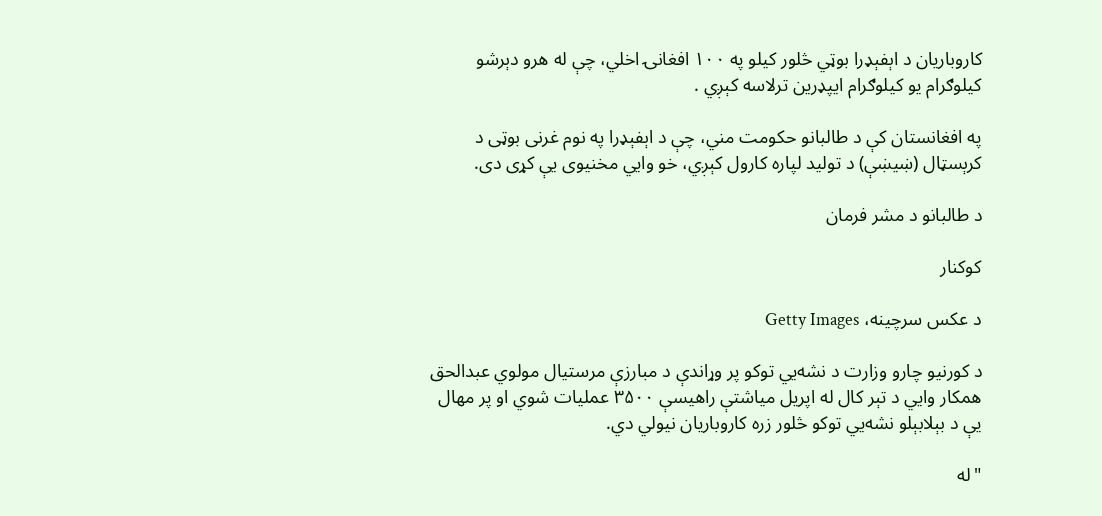کاروباریان د اېفېډرا بوټي څلور کیلو په ۱۰۰ افغانۍ اخلي، چې له هرو دېرشو کیلوګرام یو کیلوګرام ایپډرین ترلاسه کېږي .

په افغانستان کې د طالبانو حکومت مني، چې د اېفېډرا په نوم غرنی بوټی د کرېسټال (ښيښې) د تولید لپاره کارول کېږي، خو وایي مخنیوی یې کړی دی.

د طالبانو د مشر فرمان

کوکنار

د عکس سرچینه، Getty Images

د کورنیو چارو وزارت د نشه‌یي توکو پر وړاندې د مبارزې مرستیال مولوي عبدالحق همکار وایي د تېر کال له اپریل میاشتې راهیسې ۳۵۰۰ عملیات شوي او پر مهال یې د بېلابېلو نشه‌يي توکو څلور زره کاروباریان نیولي دي.

"له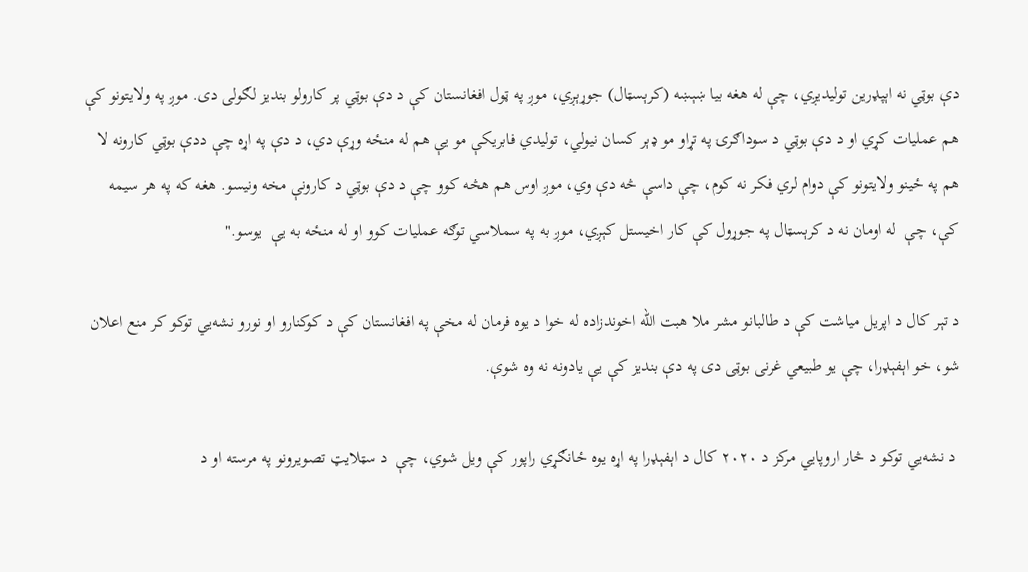دې بوټي نه اېپډرین تولیدیږي، چې له هغه بیا ښېښه (کرېسټال) جوړېږي، موږ په ټول افغانستان کې د دې بوټي پر کارولو بندیز لګولی دی. موږ په ولایتونو کې هم عملیات کړي او د دې بوټي د سوداګرۍ په تړاو مو ډېر کسان نیولي، تولیدي فابریکې مو یې هم له منځه وړې دي، د دې په اړه چې ددې بوټي کارونه لا هم په ځينو ولايتونو کې دوام لري فکر نه کوم، چې داسې څه دې وي، موږ اوس هم هڅه کوو چې د دې بوټي د کارونې مخه ونيسو. هغه که په هر سیمه کې، چې  له اومان نه د کرېسټال په جوړول کې کار اخیستل کېږي، موږ به په سملاسي توګه عملیات کوو او له منځه به یې  یوسو."

د تېر کال د اپریل میاشت کې د طالبانو مشر ملا هبت الله اخوندزاده له خوا د یوه فرمان له مخې په افغانستان کې د کوکنارو او نورو نشه‌یي توکو کر منع اعلان شو، خو اېفېډرا، چې یو طبیعي غرنی بوټی دی په دې بندیز کې یې یادونه نه وه شوې.

 د نشه‌يي توکو د څار اروپايي مرکز د ۲۰۲۰ کال د اېفېډرا په اړه یوه ځانګړي راپور کې ویل شوي، چې  د سټلایټ تصویرونو په مرسته او د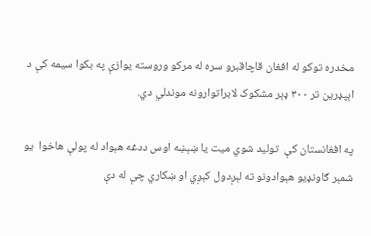مخدره توکو له افغان قاچاقبرو سره له مرکو وروسته یوازې په بکوا سیمه کې د اېپډرین تر ۳۰۰ ډېر مشکوک لابراتوارونه موندلي دي.

په افغانستان کې  تولید شوي میت یا ښېښه اوس ددغه هېواد له پولې هاخوا  یو شمېر ګاونډیو هېوادونو ته لېږدول کېږي او ښکاري چې له دې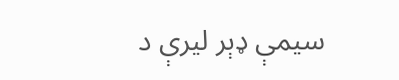سیمې ډېر لیرې د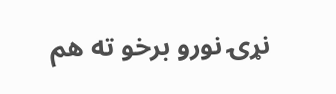نړۍ نورو برخو ته هم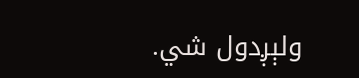ولېږدول شي.